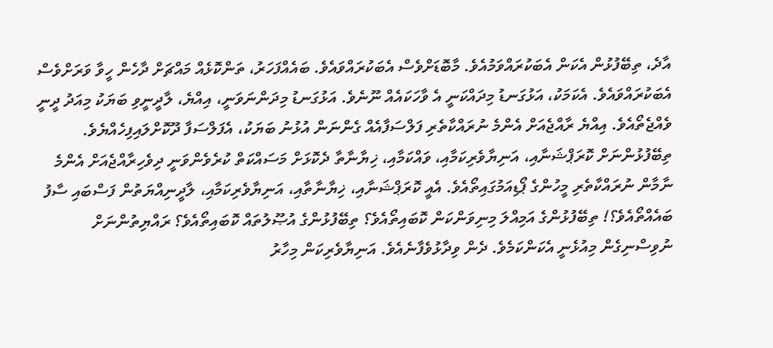އާދެ، ތިބޭފުޅުން އެކަން އެބަކުރައްވަމުއެވެ. މާބޮޑަށްވެސް އެބަކުރައްވައެވެ. ބައެއްފަހަރު، ތަންކޮޅެއް މައްޗަށް ދާހެން ހީވާ ވަރަށްވެސް އެބަކުރައްވައެވެ. އެކަމަކު، އަޅުގަނޑު މިދައްކަނީ އެ ވާހަކައެއް ނޫނެވެ. އަޅުގަނޑު މިދަންނަވަނީ، އިއްޔެ، ލާދީނީވި ބަޔަކު މިއަދު ދީނީ ވެއްޖެތޯއެވެ. އިއްޔެ ރާއްޖެއަށް އެންމެ ނުރައްކާތެރި ފަލްސަފާއެއް ގެންނަން އުޅުނު ބަޔަކު، އެފަލްސަފާ ދޫކޮށްލައިފިހެއްޔެވެ. ތިބޭފުޅުންނަށް ކޮރަޕްޝަނާއި، އަނިޔާވެރިކަމާއި، ވައްކަމާއި، ޚިޔާނާތާ ދެކޮޅަށް މަސައްކަތް ކުރެވެންވަނީ ދިވެހިރާއްޖެއަށް އެންމެ ނާމާން ނުރައްކާތެރި މީހުންގެ ޕޯޑިއަމުގައިތޯއެވެ. އެއީ ކޮރަޕްޝަނާއި، ޚިޔާނާތާއި، އަނިޔާވެރިކަމާއި، ލާދީނިއްޔަތުން ފަސްބައި ސާފު ބައެއްތޯއެވެ؟! ތިބޭފުޅުންގެ އަމިއްލަ މިނިވަންކަން ކޮބައިތޯއެވެ؟ ތިބޭފުޅުންގެ އުޞޫލުތައް ކޮބައިތޯއެވެ؟ ރައްޔިތުންނަށް ނުވިސްނިގެން މިއުޅެނީ އެކަންކަމެވެ. ދެން ވިދާޅުވެފާނެއެވެ. އަނިޔާވެރިކަން މިހާރު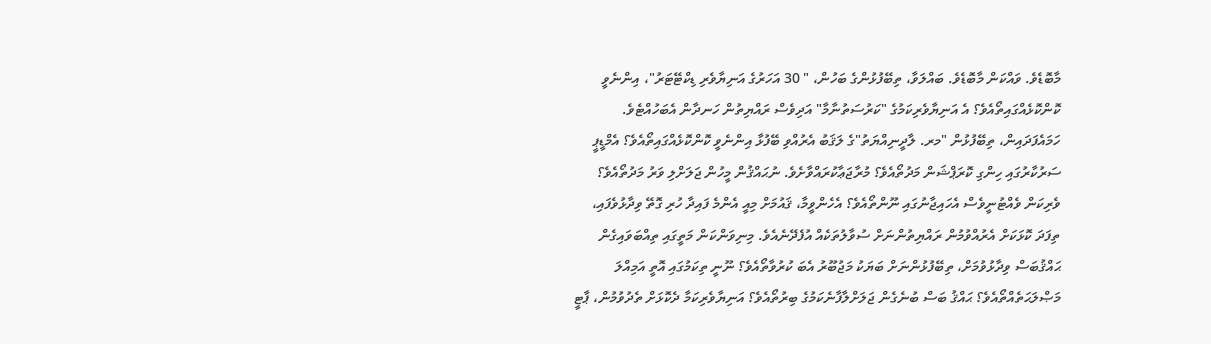މާބޮޑެވެ. ވައްކަން މާބޮޑެވެ. ބައްލަވާ، ތިބޭފުޅުންގެ ބަހުން، " 30 އަހަރުގެ އަނިޔާވެރި ޑިކްޓޭޓަރު"، އިންނެވީ ކޮންކޮޅެއްގައިތޯއެވެ؟ އެ އަނިޔާވެރިކަމުގެ "ކަރުސަތުނާމާ" އަދިވެސް ރައްޔިތުން ހަނދާން އެބަހުއްޓެވެ. ހަމައެފަދައިން، ތިބޭފުޅުން "މރ. ލާދީނިއްޔަތު"ގެ ލަޤަބު އެރުއްވި ބޭފުޅާ އިންނެވީ ކޮންކޮޅެއްގައިތޯއެވެ؟ އެމްޑީޕީ ސަރުކާރުގައި ހިންގި ކޮރަޕްޝަން މަދުތޯއެވެ؟ މުރާޖަޢާކުރައްވާށެވެ. ނުޙައްޤުން މީހުން ޖަލަށްލި ވަރު މަދުތޯއެވެ؟ ވެރިކަން ވެއްޓުނީވެސް އެހައިޖާނުގައި ނޫންތޯއެވެ؟ އެހެންވީމާ، ޤައުމަށް މިއީ އެންމެ ފައިދާ ހުރި ގޮތޭ ވިދާޅުވެފައި، ތިފަދަ ކޮޅަކަށް އެރުއްވުމުން ރައްޔިތުންނަށް ސުވާލުތަކެއް އުފެދޭނެއެވެ. މިނިވަންކަން މަތީގައި ތިއްބަވައިގެން ޙައްޤުބަސް ވިދާޅުވުމަށް، ތިބޭފުޅުންނަށް ބަޔަކު މަޖުބޫރު އެބަ ކުރުވާތޯއެވެ؟ ނޫނީ ތިކަމުގައި އޮތީ އަމިއްލަ މަޞްލަޙަތެއްތޯއެވެ؟ ޙައްޤު ބަސް ބުނެގެން ޖަލަށްލާފާނެކަމުގެ ބިރުތޯއެވެ؟ އަނިޔާވެރިކަމާ ދެކޮޅަށް ތެދުވުމުން، ޕާޓީ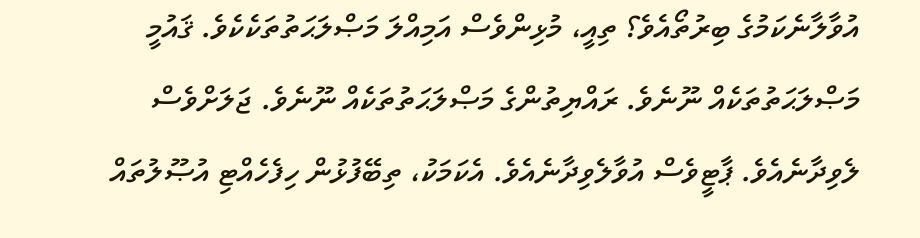އުވާލާނެކަމުގެ ބިރުތޯއެވެ؟ ތިއީ، މުޅިންވެސް އަމިއްލަ މަޞްލަޙަތުތަކެކެވެ. ޤައުމީ މަޞްލަޙަތުތަކެއް ނޫނެވެ. ރައްޔިތުންގެ މަޞްލަޙަތުތަކެއް ނޫނެވެ. ޖަލަށްވެސް ލެވިދާނެއެވެ. ޕާޓީވެސް އުވާލެވިދާނެއެވެ. އެކަމަކު، ތިބޭފުޅުން ހިފެހެއްޓި އުޞޫލުތައް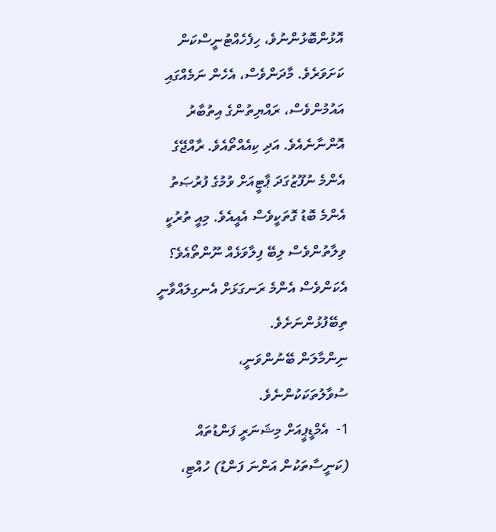އޮޅުންބޮޅުންނުވެ، ހިފެހެއްޓުނީސްކަން ކަށަވަރެވެ. މާދަންވެސް، އެހެން ނަމެއްގައި އައުމުންވެސް، ރައްޔިތުންގެ އިތުބާރު އޮންނާނެއެވެ. އަދި ކިއެއްތޯއެވެ. ރާއްޖޭގެ އެންމެ ނުފޫޒުގަދަ ޕާޓީއަށް ވުމުގެ ފުރުޞަތު އެންމެ ބޮޑު ގޮތަކީވެސް އެއީއެވެ. މިއީ ތުރުކީ ވިލާތުންވެސް ލިބޭ ފިލާވަޅެއް ނޫންތޯއެވެ؟ އެކަންވެސް އެންމެ ރަނގަޅަށް އެނގިލައްވާނީ ތިބޭފުޅުންނަށެވެ.
ނިންމާލަން ބޭނުންވަނީ، ސުވާލުތަކަކުންނެވެ.
1-  އެމްޑީޕީއަށް މިޝަނަރީ ފަންޑުތައް (ކަނީސާތަކުން އަންނަ ފަންޑު) ހުއްޓި،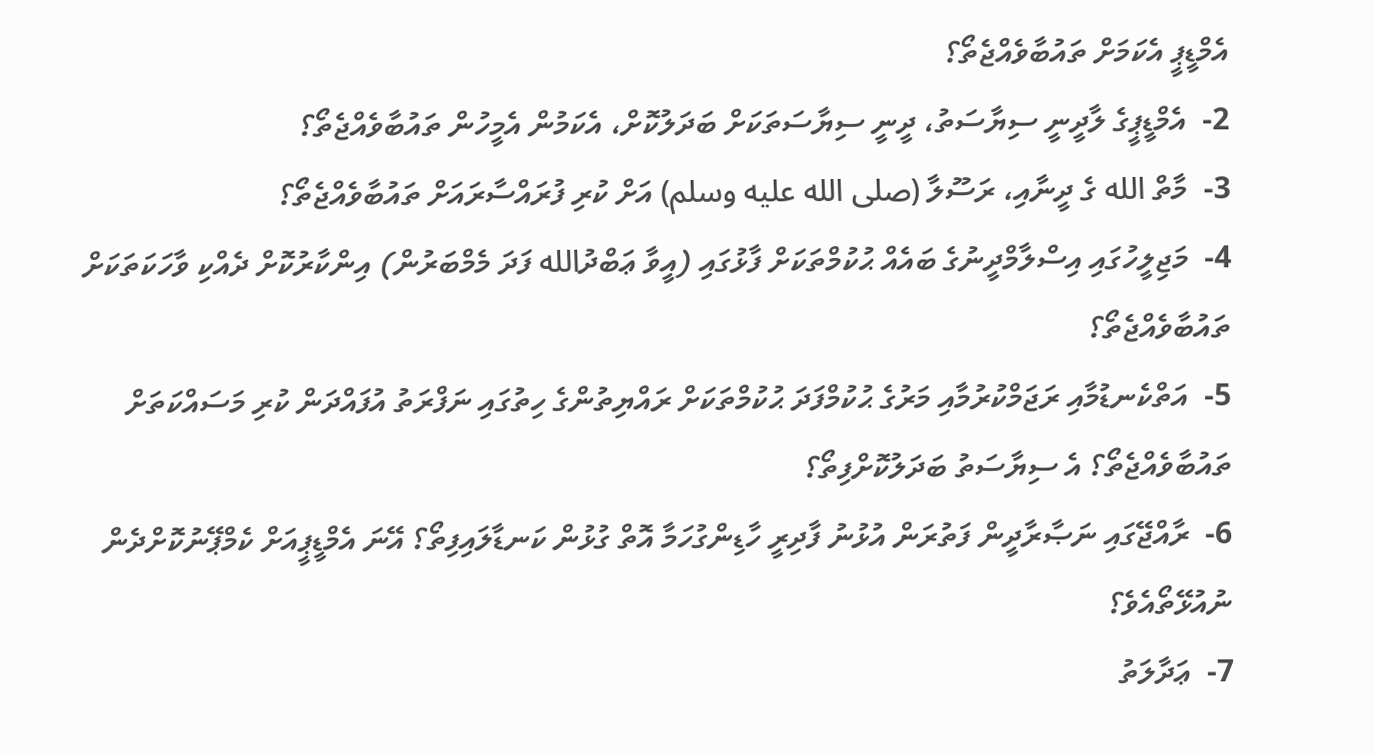އެމްޑީޕީ އެކަމަށް ތައުބާވެއްޖެތޯ؟
2-  އެމްޑީޕީގެ ލާދީނީ ސިޔާސަތު، ދީނީ ސިޔާސަތަކަށް ބަދަލުކޮށް، އެކަމުން އެމީހުން ތައުބާވެއްޖެތޯ؟
3-  މާތް الله ގެ ދީނާއި، ރަސޫލާ (صلى الله عليه وسلم) އަށް ކުރި ފުރައްސާރައަށް ތައުބާވެއްޖެތޯ؟
4-  މަޖިލީހުގައި އިސްލާމްދީނުގެ ބައެއް ޙުކުމްތަކަށް ފާޅުގައި (އީވާ ޢަބްދުالله ފަދަ މެމްބަރުން) އިންކާރުކޮށް ދެއްކި ވާހަކަތަކަށް ތައުބާވެއްޖެތޯ؟
5-  އަތްކެނޑުމާއި ރަޖަމްކުރުމާއި މަރުގެ ޙުކުމްފަދަ ޙުކުމްތަކަށް ރައްޔިތުންގެ ހިތުގައި ނަފްރަތު އުފައްދަން ކުރި މަސައްކަތަށް ތައުބާވެއްޖެތޯ؟ އެ ސިޔާސަތު ބަދަލުކޮށްފިތޯ؟
6-  ރާއްޖޭގައި ނަޞާރާދީން ފަތުރަން އުޅުނު ފާދިރީ ހާޑިންގުހަމާ އޮތް ގުޅުން ކަނޑާލައިފިތޯ؟ އޭނަ އެމްޑީޕީއަށް ކެމްޕޭނުކޮށްދެން ނުއުޅޭތޯއެވެ؟
7-  ޢަދާލަތު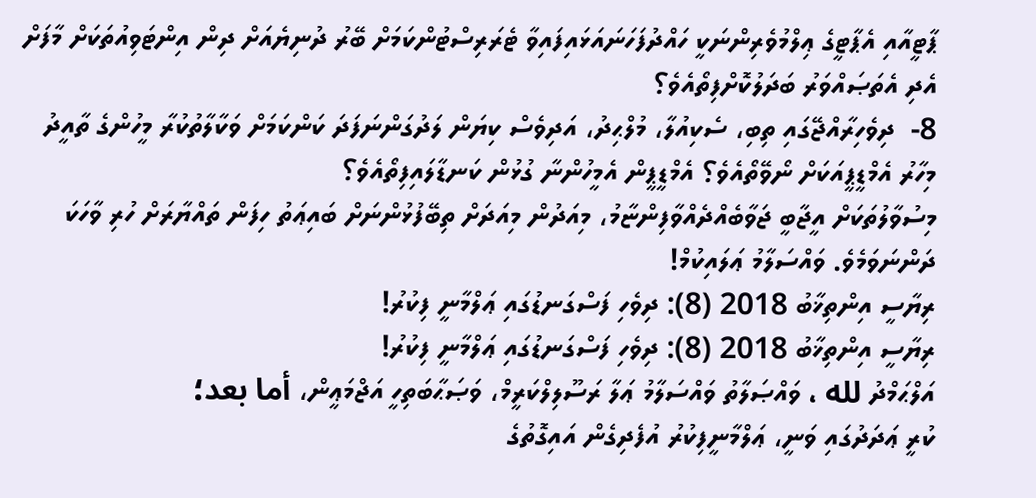ޕާޓީއާއި އެޕާޓީގެ ޢިލްމުވެރިންނަކީ ހައްދުފަހަނައަޅައިފައިވާ ޓެރަރިސްޓުންކަމަށް ބޭރު ދުނިޔެއަށް ދިން އިންޓަވިއުތަކަށް މާފަށް އެދި އެތަޞައްވަރު ބަދަލުކޮށްފިތޯއެވެ؟
8-  ދިވެހިރާއްޖޭގައި ތިބި، ސެކިއުލާ، މުލްޙިދު، އަދިވެސް ކިޔަން ލަދުގަންނަފަދަ ކަންކަމަށް ވަކާލާތުކުރާ މީހުންގެ ތާއީދު މިހާރު އެމްޑީޕީއަކަށް ނޯވޭތޯއެވެ؟ އެމްޑީޕީން އެމީހުންނާ ގުޅުން ކަނޑާލައިފިތޯއެވެ؟
މިސުވާލުތަކަށް އީޖާބީ ޖަވާބެއްދެއްވާފިންޏާމު، މިއަދުން މިއަދަށް ތިބޭފުޅުންނަށް ބައިޢަތު ހިފަން ތައްޔާރަށް ހުރި ވާހަކަ ދަންނަވަމެވެ. ވައްސަލާމު ޢަލައިކުމް!
ރިޔާސީ އިންތިޚާބު 2018 (8): ދިވެހި ފަސްގަނޑުގައި ޢަލްމާނީ ފިކުރު!
ރިޔާސީ އިންތިޚާބު 2018 (8): ދިވެހި ފަސްގަނޑުގައި ޢަލްމާނީ ފިކުރު!
އަލްޙަމްދު لله ، ވައްޞަލާތު ވައްސަލާމު ޢަލާ ރަސޫލިލްކަރީމް، ވަޞަޙާބަތިހީ އަޖްމަޢީން، أما بعد؛
ކުރީ ޢަދަދުގައި ވަނީ، ޢަލްމާނީފިކުރު އުފެދިގެން އައިގޮތުގެ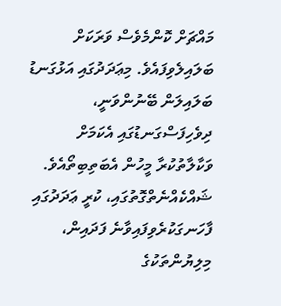މައްޗަށް ކޮންމެވެސް ވަރަކަށް ބަލައިލެވިފައެވެ. މިޢަދަދުގައި އަޅުގަނޑު ބަލައިލަން ބޭނުންވަނީ، ދިވެހިފަސްގަނޑުގައި އެކަމަށް ވަކާލާތުކުރާ މީހުން އެބަތިބިތޯއެވެ.
ޝައްކެއްނެތްގޮތުގައި، ކުރީ ޢަދަދުގައި ފާހަނގަކުރެވިފައިވާނެ ފަދައިން، މިލިޔުންތަކުގެ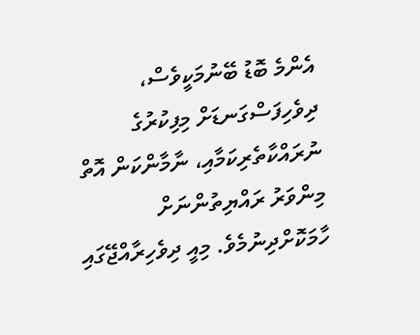އެންމެ ބޮޑު ބޭނުމަކީވެސް، ދިވެހިފަސްގަނޑަށް މިފިކުރުގެ ނުރައްކާތެރިކަމާއި، ނާމާންކަން އޮތް މިންވަރު ރައްޔިތުންނަށް ހާމަކޮށްދިނުމެވެ. މިއީ ދިވެހިރާއްޖޭގައި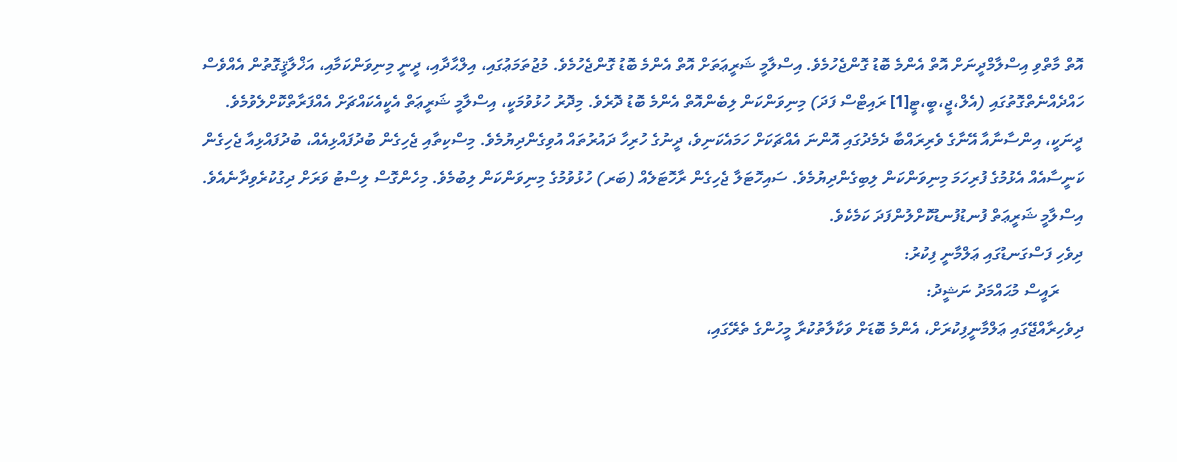އޮތް މާތްވި އިސްލާމްދީނަށް އޮތް އެންމެ ބޮޑު ގޮންޖެހުމެވެ. އިސްލާމީ ޝަރީޢަތަށް އޮތް އެންމެ ބޮޑު ގޮންޖެހުމެވެ. މުޖުތަމަޢުގައި، އިލްޙާދާއި، ދީނީ މިނިވަންކަމާއި، އަޚްލާޤީގޮތުން އެއްވެސް ހައްދެއްނެތްގޮތުގައި (އެލް،ޖީ،ބީ،ޓީ[1] ރައިޓްސް ފަދަ) މިނިވަންކަން ލިބެންއޮތް އެންމެ ބޮޑު ދޮރެވެ. މިދޮރު ހުޅުވުމަކީ، އިސްލާމީ ޝަރީޢަތް އެކީއެކައްޗަށް އެއްފަރާތްކޮށްލެވުމެވެ. ދީނަކީ، އިންސާނާއާ އޭނާގެ ވެރިރައްބާ ދެމެދުގައި އޮންނަ އެއްޗަކަށް ހަމައެކަނިވެ، ދީނުގެ ހުރިހާ ދައުރުތައް އުވިގެންދިޔުމެވެ. މިސްކިތާއި ޖެހިގެން ބުދުފައްޅިއެއް، ބުދުފައްޅިއާ ޖެހިގެން ކަނީސާއެއް އެޅުމުގެ ފުރިހަމަ މިނިވަންކަން ލިބިގެންދިޔުމެވެ. ސައިހޮޓަލާ ޖެހިގެން ރާހޮޓަލެއް (ބަރ) ހުޅުވުމުގެ މިނިވަންކަން ލިބުމެވެ. މިހެންގޮސް ލިސްޓު ވަރަށް ދިގުކުރެވިދާނެއެވެ. އިސްލާމީ ޝަރީޢަތް ފުނޑުފުނޑުކޮށްލުންފަދަ ކަމެކެވެ.
ދިވެހި ފަސްގަނޑުގައި ޢަލްމާނީ ފިކުރު:
      ރައީސް މުޙައްމަދު ނަޝީދު:
ދިވެހިރާއްޖޭގައި ޢަލްމާނީފިކުރަށް، އެންމެ ބޮޑަށް ވަކާލާތުކުރާ މީހުންގެ ތެރޭގައި،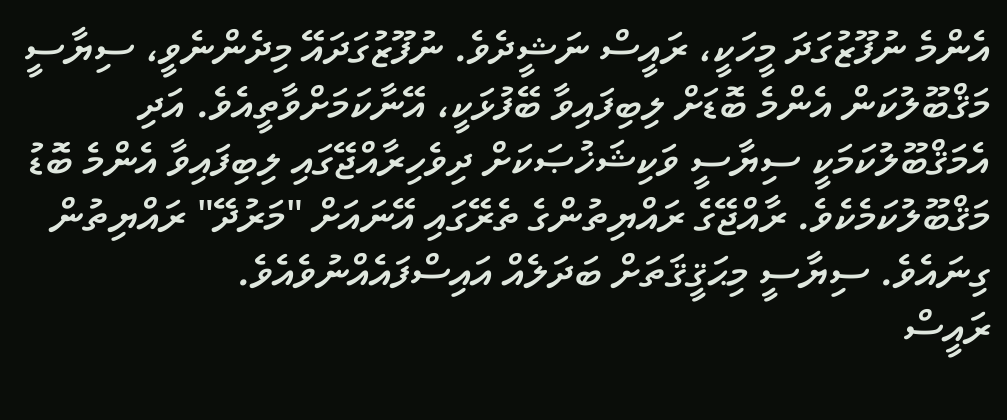އެންމެ ނުފޫޒުގަދަ މީހަކީ، ރައީސް ނަޝީދެވެ. ނުފޫޒުގަދައޭ މިދެންނެވީ، ސިޔާސީ މަޤްބޫލުކަން އެންމެ ބޮޑަށް ލިބިފައިވާ ބޭފުޅަކީ، އޭނާކަމަށްވާތީއެވެ. އަދި އެމަޤްބޫލުކަމަކީ ސިޔާސީ ވަކިޝަޚުޞަކަށް ދިވެހިރާއްޖޭގައި ލިބިފައިވާ އެންމެ ބޮޑު މަޤްބޫލުކަމެކެވެ. ރާއްޖޭގެ ރައްޔިތުންގެ ތެރޭގައި އޭނައަށް "މަރުދޭ" ރައްޔިތުން ގިނައެވެ. ސިޔާސީ މިޙަޤީޤަތަށް ބަދަލެއް އައިސްފައެއްނުވެއެވެ.
ރައީސް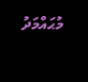މުޙައްމަދު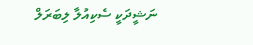ނަޝީދަކީ ސެކިއުލާ ލިބަރަލް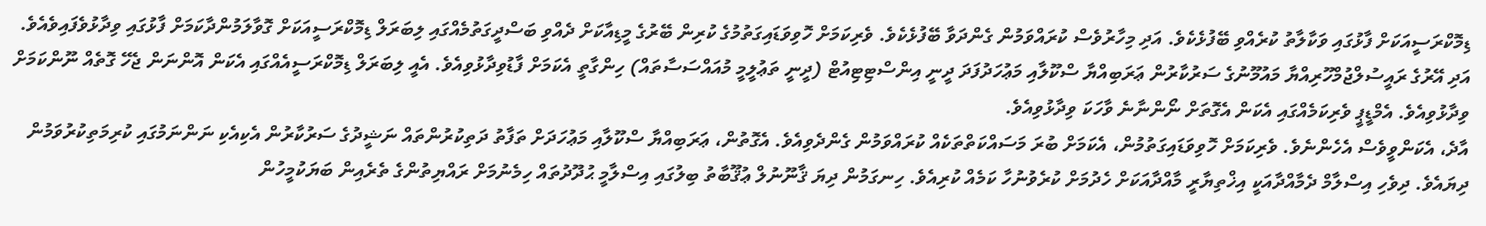ޑިމޮކްރަސީއަކަށް ފާޅުގައި ވަކާލާތު ކުރެއްވި ބޭފުޅެކެވެ. އަދި މިހާރުވެސް ކުރައްވަމުން ގެންދަވާ ބޭފުޅެކެވެ. ވެރިކަމަށް ހޮވިވަޑައިގަތުމުގެ ކުރިން ބޭރުގެ މީޑިއާކަށް ދެއްވި ބަސްދީގަތުމެއްގައި ލިބަރަލް ޑިމޮކްރަސީއަކަށް ގޮވާލަމުންދާކަމަށް ފާޅުގައި ވިދާޅުވެފައިވެއެވެ. އަދި އޭރުގެ ރައީސުލްޖުމްހޫރިއްޔާ މައުމޫނުގެ ސަރުކާރުން ޢަރަބިއްޔާ ސްކޫލާއި މަޢުހަދުފަދަ ދީނީ އިންސްޓިޓިއުޓް (ދީނީ ތަޢުލީމީ މުއައްސަސާތައް) ހިންގާތީ އެކަމަށް ފާޑުވިދާޅުވިއެވެ. އެއީ ލިބަރަލް ޑިމޮކްރަސީއެއްގައި އެކަން އޮންނަން ޖެހޭ ގޮތެއް ނޫންކަމަށް ވިދާޅުވިއެވެ. އެމްޑީޕީ ވެރިކަމެއްގައި އެކަން އެގޮތަށް ނޯންނާނެ ވާހަކަ ވިދާޅުވިއެވެ.
އާދެ، އެކަންވީވެސް އެހެންނެވެ. ވެރިކަމަށް ހޮވިވަޑައިގަތުމުން، އެކަމަށް ބުރަ މަސައްކަތްތަކެއް ކުރައްވަމުން ގެންދެވިއެވެ. އެގޮތުން، ޢަރަބިއްޔާ ސްކޫލާއި މަޢުހަދަށް ތަފާތު ދަތިކުރުންތައް ނަޝީދުގެ ސަރުކާރުން އެކިއެކި ނަންނަމުގައި ކުރިމަތިކުރުވަމުން ދިޔައެވެ. ދިވެހި އިސްލާމް ދެމާއްދާއަކީ އިޚްތިޔާރީ މާއްދާއަކަށް ހެދުމަށް ކުރެވުނުހާ ކަމެއް ކުރިއެވެ. ހިނގަމުން ދިޔަ ޤާނޫނުލް ޢުޤޫބާތު ބިލުގައި އިސްލާމީ ޙުދޫދުތައް ހިމެނުމަށް ރައްޔިތުންގެ ތެރެއިން ބަޔަކުމީހުން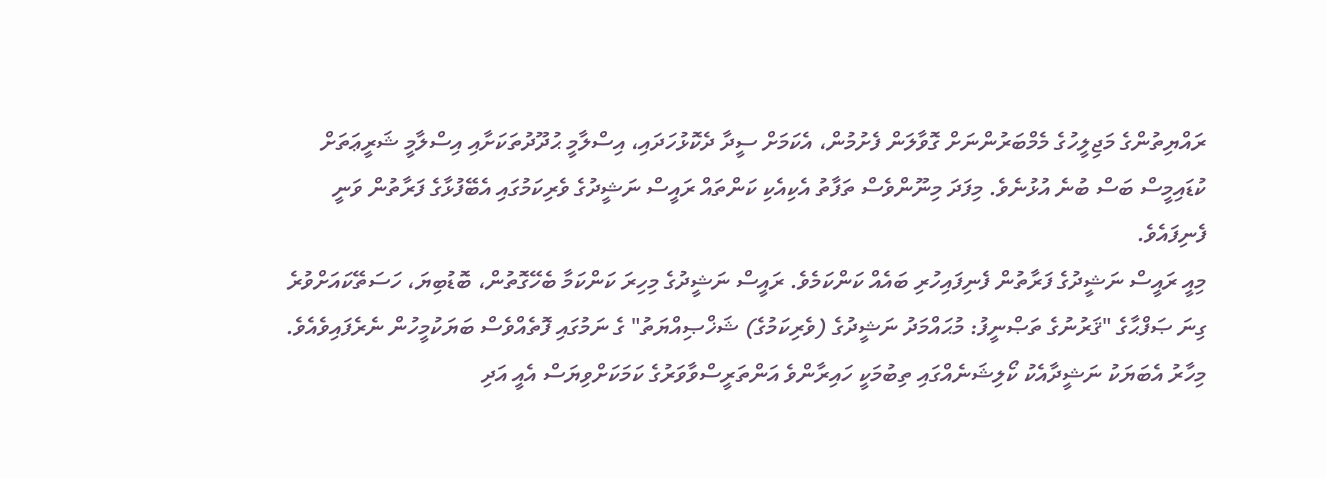ރައްޔިތުންގެ މަޖިލީހުގެ މެމްބަރުންނަށް ގޮވާލަން ފެށުމުން، އެކަމަށް ސީދާ ދެކޮޅުހަދައި، އިސްލާމީ ޙުދޫދުތަކަށާއި އިސްލާމީ ޝަރީޢަތަށް ކުޑައިމީސް ބަސް ބުނެ އުޅުނެވެ. މިފަދަ މިނޫންވެސް ތަފާތު އެކިއެކި ކަންތައް ރައީސް ނަޝީދުގެ ވެރިކަމުގައި އެބޭފުޅާގެ ފަރާތުން ވަނީ ފެނިފައެވެ.
މިއީ ރައީސް ނަޝީދުގެ ފަރާތުން ފެނިފައިހުރި ބައެއް ކަންކަމެވެ. ރައީސް ނަޝީދުގެ މިހިރަ ކަންކަމާ ބެހޭގޮތުން، ބޮޑުބިޔަ، ހަސަތޭކައަށްވުރެ ގިނަ ޞަފްޙާގެ "ޤަރުނުގެ ތަޞްނީފު: މުޙައްމަދު ނަޝީދުގެ (ވެރިކަމުގެ) ޝަޚްޞިއްޔަތު" ގެ ނަމުގައި ފޮތެއްވެސް ބަޔަކުމީހުން ނެރެފައިވެއެވެ. މިހާރު އެބަޔަކު ނަޝީދާއެކު ކޯލިޝަނެއްގައި ތިބުމަކީ ހައިރާންވެ އަންތަރީސްވާވަރުގެ ކަމަކަށްވިޔަސް އެއީ އަދި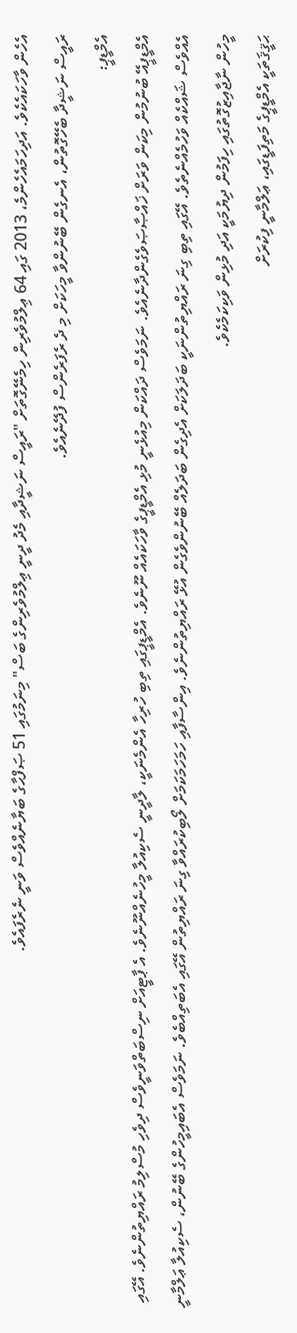އެހެން ވާހަކައެކެވެ. އަދިހަމައެހެންމެ، 2013 ގައި 64 ޢިލްމުވެރިން ހިމެނޭގޮތަށް "ރައީސް ނަޝީދާއި މެދު ދީނީ ޢިލްމުވެރިންގެ ބަސް" މިނަމުގައި 51 ޞަފްޙާގެ ބަޔާނެއްވެސް ވަނީ ނެރެފައެވެ.
ރައީސް ނަޝީދާ ބެހޭގޮތުން، އެނގެން ބޭނުންވާ މީހަކަށް މި ދެ ރެފަރެންސް ފުދޭނެއެވެ.
އެމްޑީޕީ:
އެމްޑީޕީއޭ ބުނުމުން މިކަން ވަރަށް ޚައްޞާޞަވެގެންދާނެއެވެ. ނަމަވެސް ދައްކަން މިއުޅެނީ މުޅި އެމްޑީޕީގެ ވާހަކައެއް ނޫނެވެ. އެމްޑީޕީގައި ތިބި ހުރިހާ އެންމެނަކީ، ލާދީނީ ސެކިއުލާ މީހުނެއްނޫނެވެ. އެ ޕާޓީއަށް ނިސްބަތްވަނީވެސް ދިވެހި މުސްލިމު ރައްޔިތުންނެވެ. އޭގައި އެއްވެސް ޝައްކެއް ވަހުމެއްނެތެވެ. އޭގައި ތިބި ގިނަ ރައްޔިތުންނަކީ ބަދަލަކަށް އެދިގެން ބަދަލެއް ބޭނުންވެގެން އުޅޭ ރައްޔިތުންނެވެ. އިންސާފާއި ހަމަހަމަކަމަށް ލޯބިކުރައްވާ ގިނަ ރައްޔިތުން އޭގައި އެބަތިއްބެވެ. ނަމަވެސް އެބައިމީހުންގެ ބޭނުން، ސެކިއުލާ ޢަލްމާނީ މީހުން ނާޖާއިޒުގޮތުގައި ހިފަމުން ދިޔުމަކީ އަދި މުޅިން ވަކިކަމެކެވެ.
ޙަޤީޤަތަކީ އެމްޑީޕީގެ މަތިފަޑީގައި، ޢަލްމާނީ ފިކުރަށް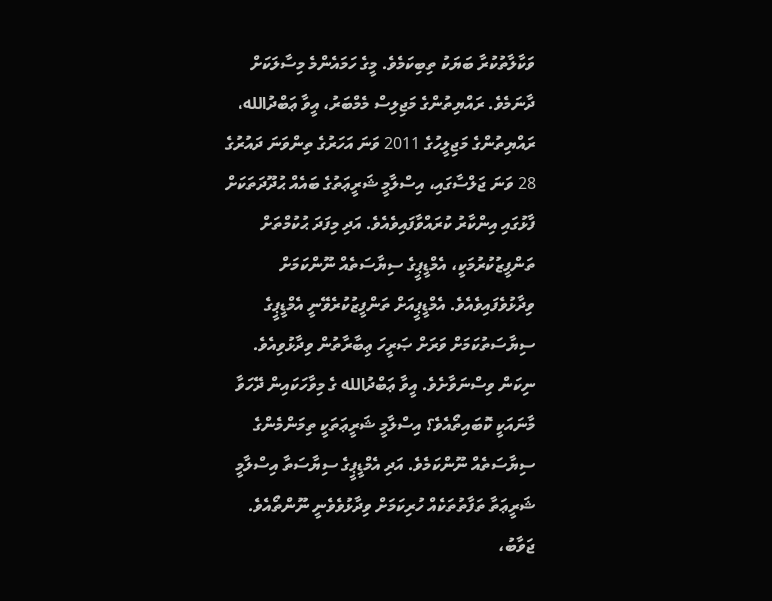ވަކާލާތުކުރާ ބަޔަކު ތިބިކަމެވެ. މީގެ ހަމައެންމެ މިސާލަކަށް ދާނަމެވެ. ރައްޔިތުންގެ މަޖިލިސް މެމްބަރު، އީވާ ޢަބްދުالله، ރައްޔިތުންގެ މަޖިލީހުގެ 2011 ވަނަ އަހަރުގެ ތިންވަނަ ދައުރުގެ 28 ވަނަ ޖަލްސާގައި، އިސްލާމީ ޝަރީޢަތުގެ ބައެއް ޙުދޫދަތަކަށް ފާޅުގައި އިންކާރު ކުރައްވާފައިވެއެވެ. އަދި މިފަދަ ޙުކުމްތަށް ތަންފީޒުކުރުމަކީ، އެމްޑީޕީގެ ސިޔާސަތެއް ނޫންކަމަށް ވިދާޅުވެފައިވެއެވެ. އެމްޑީޕީއަށް ތަންފީޒުކުރެވޭނީ އެމްޑީޕީގެ ސިޔާސަތުކަމަށް ވަރަށް ޞަރީހަ ޢިބާރާތުން ވިދާޅުވިއެވެ.
ނިކަން ވިސްނަވާށެވެ. އީވާ ޢަބްދުالله ގެ މިވާހަކައިން ދޭހަވާ މާނައަކީ ކޮބައިތޯއެވެ؟ އިސްލާމީ ޝަރީޢަތަކީ ތިމަންމެންގެ ސިޔާސަތެއް ނޫންކަމެވެ. އަދި އެމްޑީޕީގެ ސިޔާސަތާ އިސްލާމީ ޝަރީޢަތާ ތަފާތުތަކެއް ހުރިކަމަށް ވިދާޅުވެވެނީ ނޫންތޯއެވެ. ޖަވާބު،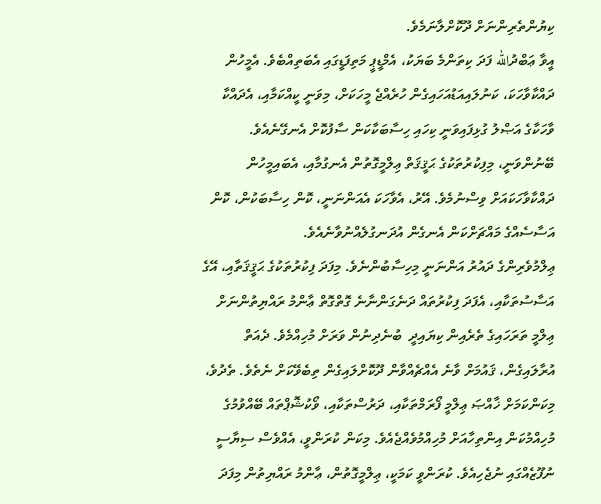ކިޔުންތެރިންނަށް ދޫކޮށްލާނަމެވެ.
އީވާ ޢަބްދުالله ފަދަ ކިތަންމެ ބަޔަކު، އެމްޑީޕީ މަތިފަޑީގައި އެބަތިއްބެވެ. އެމީހުން ދައްކާވާހަކަ، ކަނުލައިއަޑުއަހައިގެން ހުރެއްޖެ މީހަކަށް، މިވަނީ ކީއްކަމާއި، އެދައްކާ ވާހަކާގެ އަޞްލު ގުޅިފައިވަނީ ކިހައި ހިސާބަކާކަން ސާފުކޮށް އެނގޭނެއެވެ. ބޭނުންވަނީ، މިފިކުރުތަކުގެ ޙަޤީޤަތް ޢިލްމީގޮތުން އެނގުމާއި، އެބައިމީހުން ދައްކާވާހަކައަށް ވިސްނުމެވެ. އޭރު، އެވާހަކަ އެއަންނަނީ، ކޮން ހިސާބަކުން، ކޮން އަސާސެއްގެ މައްޗަށްކަން އެނގެން އުދަނގުލެއްނުވާނެއެވެ.
ޢިލްމުވެރިންގެ ދައުރު އަންނަނީ މިހިސާބުންނެވެ. މިފަދަ ފިކުރުތަކުގެ ޙަޤީޤަތާއި، އޭގެ އަސާސުތަކާއި، އެފަދަ ފިކުރުތައް ދަނެގަންނާނެ ގޮތްގޮތް ޢާންމު ރައްޔިތުންނަށް ޢިލްމީ ތަރަހައިގެ ތެރެއިން ކިޔައިދީ  ބުނެދިނުން ވަރަށް މުހިއްމެވެ. ދެއަތް އުރާލައިގެން، ޤައުމަށް ވާނެ އެއްޗެއްވާން ދޫކޮށްލައިގެން ތިބެވޭކަށް ނެތެވެ. ތެދުވެ، މިކަންކަމަށް ޚާއްޞަ ޢިލްމީ ފޯރަމްތަކާއި، ދަރުސްތަކާއި، ވޯކުޝޮޕްތައް ބޭއްވުމުގެ މުހިއްމުކަން އިންތިހާއަށް މުހިއްމުވެއްޖެއެވެ. މިކަން ކުރަންވީ، އެއްވެސް ސިޔާސީ ނުފޫޒެއްގައި ނުޖެހިއެވެ. ކުރަންވީ ކަމަކީ، ޢިލްމީގޮތުން، ޢާންމު ރައްޔިތުން މިފަދަ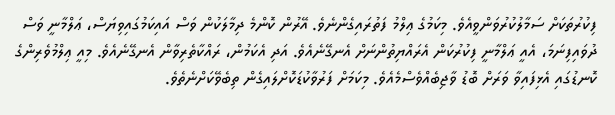ފިކުރުތަކަށް ސަމާލުކުރުވަންވީއެވެ. މިކަމުގެ ޢިލްމު ފަތުރައިގެންނެވެ. އޭރުން ކޮންމެ ދިމާލަކުން ވަސް އައިކަމުގައިވިޔަސް، ޢަލްމާނީ ވަސް ދުވައިފިނަމަ، އެއީ ޢަލްމާނީ ފިކުރުކަން އެރައްޔިތުންނަށް އެނގޭނެއެވެ. އަދި އެކަމުން، ރައްކާތެރިވާން އެނގޭނެއެވެ. މިއީ ޢިލްމުވެރިންގެ ކޮނޑުގައި އެޅިފައިވާ ވަރަށް ބޮޑު ވާޖިބެއްވެސްމެއެވެ. މިކަމަށް ފަރުވާކުޑަކޮށްލައިގެން ތިބެވޭކަށްނެތެވެ.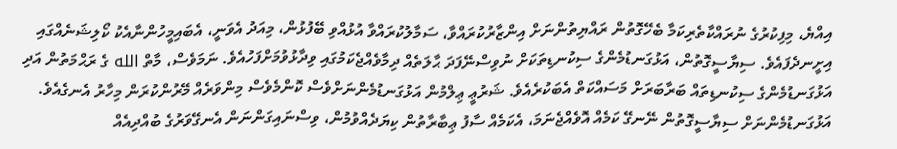އިއްޔެ، މިފިކުރުގެ ނުރައްކާތެރިކަމާ ބެހޭގޮތުން ރައްޔިތުންނަށް އިންޒާރުކުރައްވާ، ސަމާލުކުރައްވާ އުޅުއްވި ބޭފުޅުން، މިއަދު އެވަނީ، އެބައިމީހުންނާއެކު ކޯލިޝަނެއްގައި އިށީނދެފައެވެ. ސިޔާސީގޮތުން، އަޅުގަނޑުމެންގެ ސިކުނޑިތަކަށް ނުވިސްނޭފަދަ ޙާލަތެއް ދިމާވެއްޖެކަމުގައި ވިދާޅުވުމަށްފަހުއެވެ. ނަމަވެސް، މާތް الله ގެ ރަޙްމަތުން އަދި އަޅުގަނޑުމެންގެ ސިކުނޑިތައް ބަރާބަރަށް މަސައްކަތް އެބަކުރެއެވެ. ޝަރުޢީ ޢިލްމުން އަޅުގަނޑުމެންނަށްވެސް ކޮންމެވެސް މިންވަރެއް މޭރުންކުރަން މިހާރު އެނގެއެވެ. އަޅުގަނޑުމެންނަށް ސިޔާސީގޮތުން ނޭނގޭ ކަމެއް އޮވެއްޖެނަމަ، އެކަމެއް ސާފު ޢިބާރާތުން ކިޔަދެއްވުމުން، ވިސްނައިގަންނަން އެނގޭވަރުގެ ބުއްދިއެއް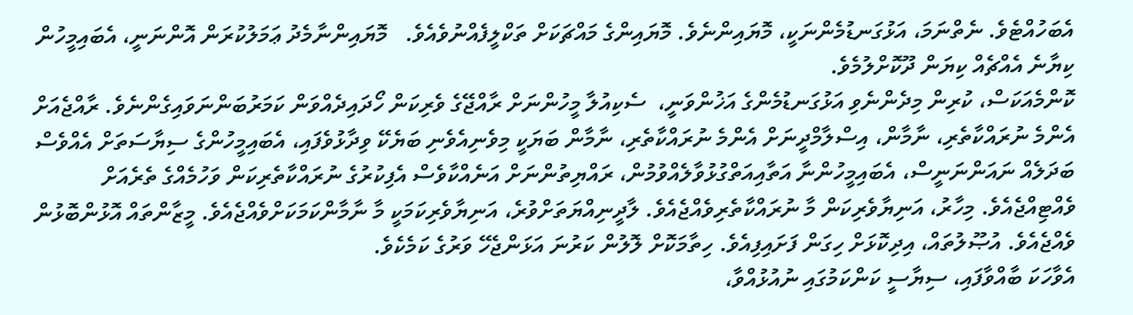އެބަހުއްޓެވެ. ނެތްނަމަ، އަޅުގަނޑުމެންނަކީ، މޮޔައިންނެވެ. މޮޔައިންގެ މައްޗަކަށް ތަކްލީފެއްނުވެއެވެ.   މޮޔައިންނާމެދު ޢަމަލުކުރަން އޮންނަނީ، އެބައިމީހުން ކިޔާނެ އެއްޗެއް ކިޔަން ދޫކޮށްލުމެވެ.
ކޮންމެއަކަސް، ކުރިން މިދެންނެވި އަޅުގަނޑުމެންގެ އަޚުންވަނީ،  ސެކިއުލާ މީހުންނަށް ރާއްޖޭގެ ވެރިކަން ހޯދައިދެއްވަން ކަމަރުބަންނަވައިގެންނެވެ. ރާއްޖެއަށް އެންމެ ނުރައްކާތެރި، ނާމާން، އިސްލާމްދީނަށް އެންމެ ނުރައްކާތެރި، ނާމާން ބަޔަކީ މިވެނިއެވެނި ބަޔެކޭ ވިދާޅުވެފައި، އެބައިމީހުންގެ ސިޔާސަތަށް އެއްވެސް ބަދަލެއް ނައަންނަނީސް، އެބައިމީހުންނާ އަތާއިއަތްގުޅުވާލެއްވުމުން، ރައްޔިތުންނަށް އަނެއްކާވެސް އެފިކުރުގެ ނުރައްކާތެރިކަން ވަހުމެއްގެ ތެރެއަށް ވެއްޓިއްޖެއެވެ. މިހާރު، އަނިޔާވެރިކަން މާ ނުރައްކާތެރިވެއްޖެއެވެ. ލާދީނިއްޔަތަށްވުރެ، އަނިޔާވެރިކަމަކީ މާ ނާމާންކަމަކަށްވެއްޖެއެވެ. މީޒާންތައް އޮޅުންބޮޅުން ވެއްޖެއެވެ. އުޞޫލުތައް، އިދިކޮޅަށް ހިގަން ފަށައިފިއެވެ. ހިތާމަކޮށް ލޮލުން ކަރުނަ އަޅަންޖެހޭ ވަރުގެ ކަމެކެވެ.
އެވާހަކަ ބާއްވާފައި، ސިޔާސީ ކަންކަމުގައި ނުއުޅުއްވާ،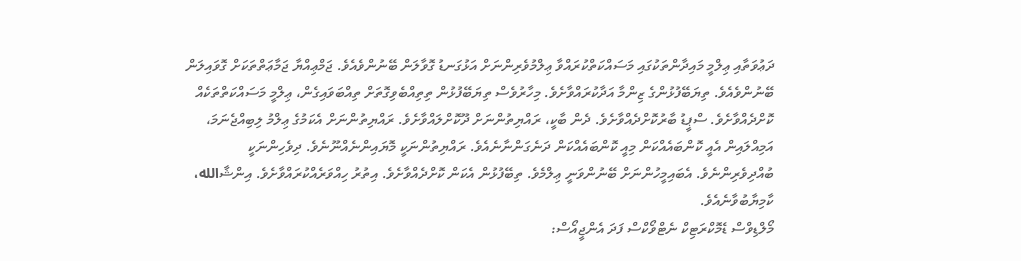ދަޢުވަތާއި ޢިލްމީ މައިދާންތަކުގައި މަސައްކަތްކުރައްވާ ޢިލްމުވެރިންނަށް އަޅުގަނޑު ގޮވާލަން ބޭނުންވެއެވެ. ޖަމްޢިއްޔާ ޖަމާޢަތްތަކަށް ގޮވައިލަން ބޭނުންވެއެވެ. ތިޔަބޭފުޅުންގެ ޒިންމާ އަދާކުރައްވާށެވެ. މިހާރުވެސް ތިޔަބޭފުޅުން ތިތިއްބެވިގޮތަށް ތިއްބަވައިގެން، ޢިލްމީ މަސައްކަތްތަކެއް ކޮށްދެއްވާށެވެ. ސްޕީޑު ބާރުކޮށްދެއްވާށެވެ. ދެން ބާކީ، ރައްޔިތުންނަށް ދޫކޮށްލައްވާށެވެ. ރައްޔިތުންނަށް އެކަމުގެ ޢިލްމު ލިބިއްޖެނަމަ، އަމިއްލައިން އެއީ ކޮންބައެއްކަން މިއީ ކޮންބައެއްކަން ދަނެގަންނާނެއެވެ. ރައްޔިތުންނަކީ މޮޔައިންނެއްނޫނެވެ. ދިވެހިންނަކީ ބުއްދިވެރިންނެވެ. އެބައިމީހުންނަށް ބޭނުންވަނީ ޢިލްމެވެ. ތިބޭފުޅުން އެކަން ކޮށްދެއްވާށެވެ. އިތުރު ހިއްވަރެއްކުރައްވާށެވެ. އިންޝާالله، ކާމިޔާބުވާނެއެވެ.
މޯލްޑިވްސް ޑެމޮކްރަޓިކް ނެޓްވޯކްސް ފަދަ އެންޖީއޯސް: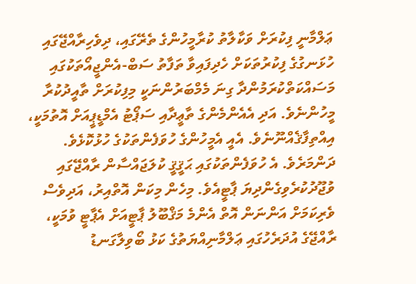ޢަލްމާނީ ފިކުރަށް ވަކާލާތު ކުރާމީހުންގެ ތެރޭގައި، ދިވެހިރާއްޖޭގައި ހުޅަނގުގެ ފިކުރުތަކަށް ހެދިފައިވާ ތަފާތު ސަބް-އެންޖީއޯތަކުގައި މަސައްކަތްކުރަމުންދާ ގިނަ މެމްބަރުންނަކީ މިފިކުރަށް ތާއީދުކުރާ މީހުންނެވެ. އަދި އެއެންމެންގެ ތާޢީދާއި ސަޕޯޓު އެމްޑީޕީއަށް އޮތުމަކީ، އިއްތިފާޤެއްނޫނެވެ. އެއީ އެމީހުންގެ ހުވަފެންތަކުގެ ހުޅުކޮޅެވެ. ދަންމަރެވެ. އެ ހުވަފެންތަކުގައި ޙަޤީޤީ ކުލަޖައްސާން ރާއްޖޭގައި ވުޖޫދުކުރެވިގެންދިޔަ ޕާޓީއެވެ. މިހެން މިކަން އޮތްއިރު، އަދިވެސް ވެރިކަމަށް އަންނަން އޮތް އެންމެ މަޤްބޫލު ޕާޓީއަށް އެޕާޓީ ވުމަކީ، ރާއްޖޭގެ އުދަރެހުގައި ޢަލްމާނިއްޔަތުގެ ކަޅު ބޯވިލާގަނޑު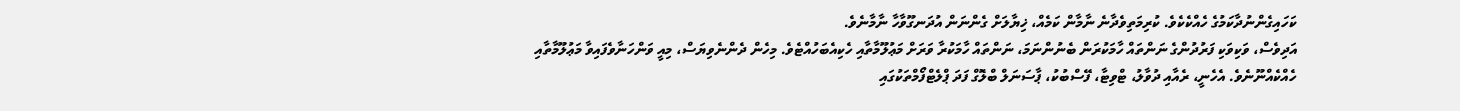ކަހައިގެންނުދާކަމުގެ ހެއްކެކެވެ. ކުރިމަތިވެދާނެ ނާމާން ކަމެއް، ޚިޔާލަށް ގެންނަން އުދަނގޫވާހާ ނާމާނެވެ.
އަދިވެސް، ވަކިވަކި ފަރުދުންގެ ނަންތައް ހާމަކުރަން ބެނުންނަމަ، ނަންތައް ހާމަކުރާ ވަރަށް މަޢުލޫމާތާއި ހެކިއެބަހުއްޓެވެ. މިހެން ދެންނެވިޔަސް، މިއީ ވަންހަނާވެފައިވާ މަޢުލޫމާތާއި ހެއްކެއްނޫނެވެ. އެހެނީ، ރެއާއި ދުވާލު، ޓްވިޓާ، ފޭސްބުކު، ޕާސަނަލް ބްލޮގް ފަދަ ޕްލެޓްފޯމްތަކުގައި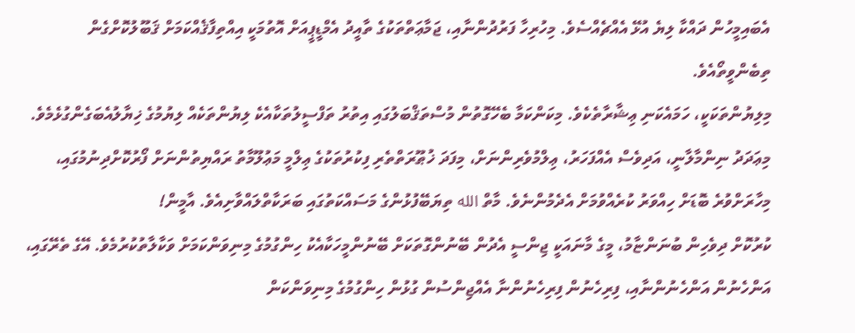އެބައިމީހުން ދައްކާ ލިޔެ އުޅޭ އެއްޗެއްސެވެ. މިހުރިހާ ފަރުދުންނާއި، ޖަމާޢަތްތަކުގެ ތާއީދު އެމްޑީޕީއަށް އޮތުމަކީ އިއްތިފާޤެއްކަމަށް ޤަބޫލުކޮށްގެން ތިބެންވީތޯއެވެ.
މިލިޔުންތަކަކީ، ހަމައެކަނި ޢިޝާރާތެކެވެ. މިކަންކަމާ ބެހޭގޮތުން މުސްތަޤްބަލުގައި އިތުރު ތަފްސީލުތަކާއެކެ ލިޔުންތަކެއް ލިޔުމުގެ ޚިޔާލުއެބަގެންގުޅެމެވެ.
މިޢަދަދު ނިންމާލާނީ، އަދިވެސް އެއްފަހަރު، ޢިލްމުވެރިންނަށް، މިފަދަ ޚުޠޫރަތްތެރި ފިކުރުތަކުގެ ޢިލްމީ މަޢުލޫމާތު ރައްޔިތުންނަށް ފޯރުކޮށްދިނުމުގައި، މިހާރަށްވުރެ ބޮޑަށް ހިއްވަރު ކުރެއްވުމަށް އެދެމުންނެވެ. މާތް الله ތިޔަބޭފުޅުންގެ މަސައްކަތުގައި ބަރަކާތްލައްވާށިއެވެ. އާމީން!
ކުރުކޮށް ދިވެހިން ބުނަންޏާމު، މީގެ މާނައަކީ ޖިންސީ އެދުން ބޭނުންގޮތަކަށް ބޭނުންމީހަކާއެކު ހިންގުމުގެ މިނިވަންކަމަށް ވަކާލާތުކުރުމެވެ. އޭގެ ތެރޭގައި، އަންހެނުން އަންހެނުންނާއި، ފިރިހެނުން ފިރިހެނުންނާ އެއްޖިންސުން ގުޅުން ހިންގުމުގެ މިނިވަންކަން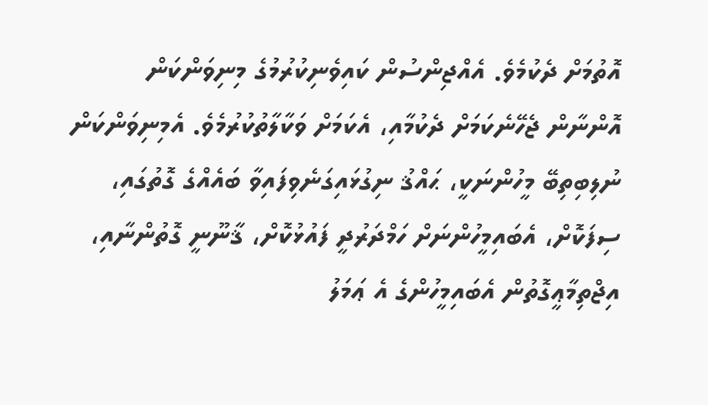އޮތުމަށް ދެކުމެވެ. އެއްޖިންސުން ކައިވެނިކުރުމުގެ މިނިވަންކަން އޮންނާން ޖެހޭނެކަމަށް ދެކުމާއި، އެކަމަށް ވަކާލާތުކުރުމެވެ. އެމިނިވަންކަން ނުލިބިތިބޭ މީހުންނަކީ، ޙައްޤު ނިގުޅައިގަނެވިފައިވާ ބައެއްގެ ގޮތުގައި، ސިފަކޮށް، އެބައިމީހުންނަށް ހަމްދަރުދީ ފައުޅުކޮށް، ޤާނޫނީ ގޮތުންނާއި، އިޖްތިމާޢީގޮތުން އެބައިމީހުންގެ އެ ޢަމަލު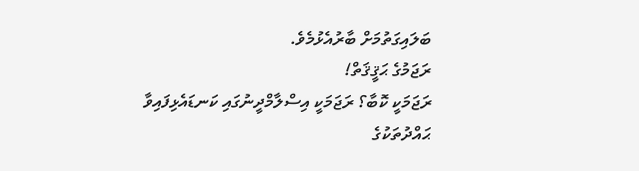ބަލައިގަތުމަށް ބާރުއެޅުމެވެ.
ރަޖަމުގެ ޙަޤީޤަތް!
ރަޖަމަކީ ކޮބާ؟ ރަޖަމަކީ އިސްލާމްދީނުގައި ކަނޑައެޅިފައިވާ ޙައްދުތަކުގެ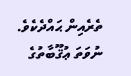ތެރެއިން ޙައްދެކެވެ. ނުވަތަ ޢުޤޫބާތުގެ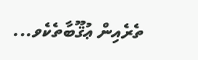ތެރެއިން ޢުޤޫބާތެކެވ...